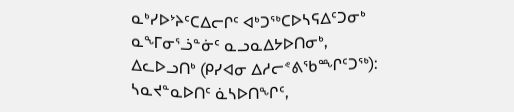ᓇᒃᓯᐅᔾᔨᑦᑕᐃᓕᒋᑦ ᐊᒃᑐᖅᑕᐅᓴᕋᐃᑦᑐᓂᒃ ᓇᖕᒥᓂᕐᓘᓐᓃᑦ ᓇᓗᓇᐃᔭᐅᑎᓂᒃ, ᐃᓚᐅᓗᑎᒃ (ᑭᓯᐊᓂ ᐃᓱᓕᕝᕕᖃᙱᑦᑐᖅ): ᓴᓇᔪᓐᓇᐅᑎᑦ ᓈᓴᐅᑎᖏᑦ,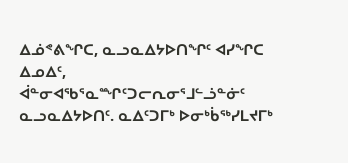ᐃᓅᕝᕕᖏᑕ, ᓇᓗᓇᐃᔭᐅᑎᖏᑦ ᐊᓯᖏᑕ ᐃᓄᐃᑦ, ᐋᓐᓂᐊᖃᕐᓇᙱᑦᑐᓕᕆᓂᕐᒧᓪᓘᓐᓃᑦ ᓇᓗᓇᐃᔭᐅᑎᑦ. ᓇᐃᑦᑐᒥᒃ ᐅᓂᒃᑳᖅᓯᒪᔪᒥᒃ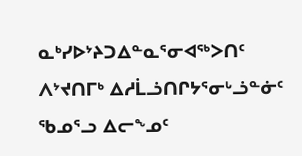ᓇᒃᓯᐅᔾᔨᑐᐃᓐᓇᕐᓂᐊᖅᐳᑎᑦ ᐱᔾᔪᑎᒥᒃ ᐃᓱᒫᓘᑎᒋᔭᕐᓂᒡᓘᓐᓃᑦ ᖃᓄᕐᓗ ᐃᓕᖕᓄᑦ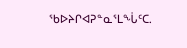ᖃᐅᔨᒋᐊᕈᓐᓇᕐᒪᖔᑦᑕ.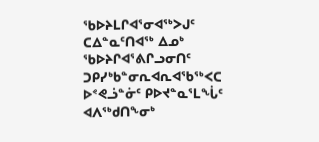ᖃᐅᔨᒪᒋᐊᕐᓂᐊᖅᐳᒍᑦ ᑕᐃᓐᓇᑦᑎᐊᖅ ᐃᓄᒃ ᖃᐅᔨᒋᐊᕐᕕᒋᓗᓂᑎᑦ ᑐᑭᓯᒃᑲᓐᓂᕆᐊᕆᐊᖃᖅᐸᑕ ᐅᕝᕙᓘᓐᓃᑦ ᑭᐅᔪᓐᓇᕐᒪᖔᑦ ᐊᐱᖅᑯᑎᖕᓂᒃ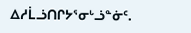ᐃᓱᒫᓘᑎᒋᔭᕐᓂᒡᓘᓐᓃᑦ.